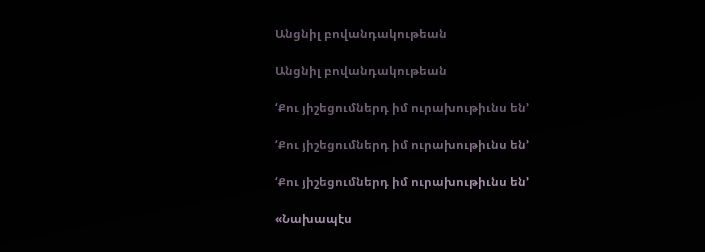Անցնիլ բովանդակութեան

Անցնիլ բովանդակութեան

‘Քու յիշեցումներդ իմ ուրախութիւնս են’

‘Քու յիշեցումներդ իմ ուրախութիւնս են’

‘Քու յիշեցումներդ իմ ուրախութիւնս են’

«Նախապէս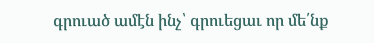գրուած ամէն ինչ՝ գրուեցաւ որ մե՛նք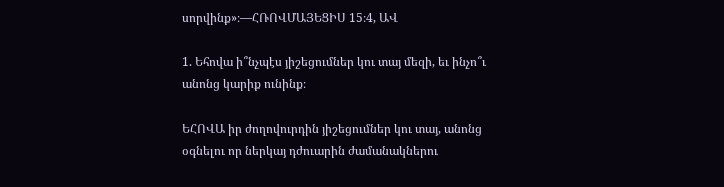սորվինք»։—ՀՌՈՎՄԱՅԵՑԻՍ 15։4, ԱՎ

1. Եհովա ի՞նչպէս յիշեցումներ կու տայ մեզի, եւ ինչո՞ւ անոնց կարիք ունինք։

ԵՀՈՎԱ իր ժողովուրդին յիշեցումներ կու տայ, անոնց օգնելու որ ներկայ դժուարին ժամանակներու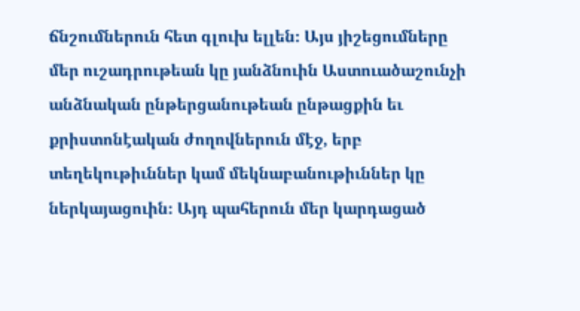ճնշումներուն հետ գլուխ ելլեն։ Այս յիշեցումները մեր ուշադրութեան կը յանձնուին Աստուածաշունչի անձնական ընթերցանութեան ընթացքին եւ քրիստոնէական ժողովներուն մէջ, երբ տեղեկութիւններ կամ մեկնաբանութիւններ կը ներկայացուին։ Այդ պահերուն մեր կարդացած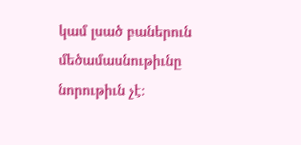կամ լսած բաներուն մեծամասնութիւնը նորութիւն չէ։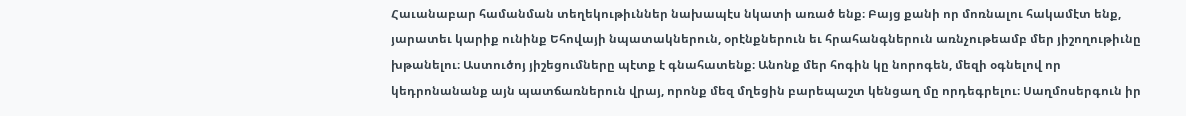Հաւանաբար համանման տեղեկութիւններ նախապէս նկատի առած ենք։ Բայց քանի որ մոռնալու հակամէտ ենք, յարատեւ կարիք ունինք Եհովայի նպատակներուն, օրէնքներուն եւ հրահանգներուն առնչութեամբ մեր յիշողութիւնը խթանելու։ Աստուծոյ յիշեցումները պէտք է գնահատենք։ Անոնք մեր հոգին կը նորոգեն, մեզի օգնելով որ կեդրոնանանք այն պատճառներուն վրայ, որոնք մեզ մղեցին բարեպաշտ կենցաղ մը որդեգրելու։ Սաղմոսերգուն իր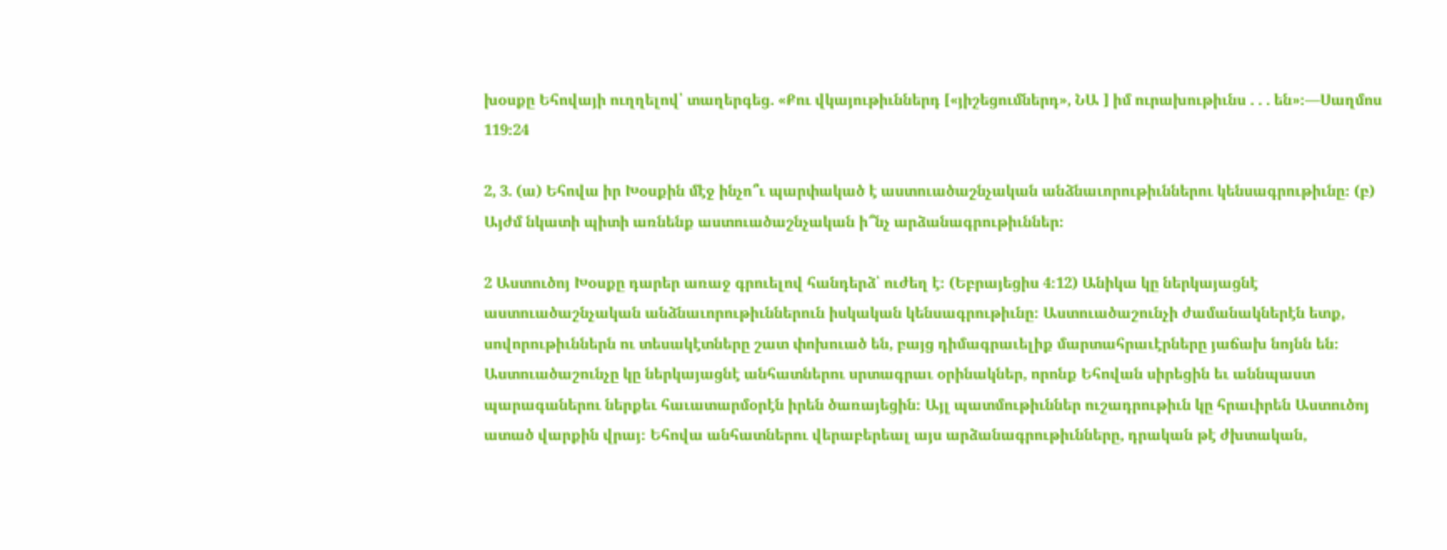խօսքը Եհովայի ուղղելով՝ տաղերգեց. «Քու վկայութիւններդ [«յիշեցումներդ», ՆԱ ] իմ ուրախութիւնս . . . են»։—Սաղմոս 119։24

2, 3. (ա) Եհովա իր Խօսքին մէջ ինչո՞ւ պարփակած է աստուածաշնչական անձնաւորութիւններու կենսագրութիւնը։ (բ) Այժմ նկատի պիտի առնենք աստուածաշնչական ի՞նչ արձանագրութիւններ։

2 Աստուծոյ Խօսքը դարեր առաջ գրուելով հանդերձ՝ ուժեղ է։ (Եբրայեցիս 4։12) Անիկա կը ներկայացնէ աստուածաշնչական անձնաւորութիւններուն իսկական կենսագրութիւնը։ Աստուածաշունչի ժամանակներէն ետք, սովորութիւններն ու տեսակէտները շատ փոխուած են, բայց դիմագրաւելիք մարտահրաւէրները յաճախ նոյնն են։ Աստուածաշունչը կը ներկայացնէ անհատներու սրտագրաւ օրինակներ, որոնք Եհովան սիրեցին եւ աննպաստ պարագաներու ներքեւ հաւատարմօրէն իրեն ծառայեցին։ Այլ պատմութիւններ ուշադրութիւն կը հրաւիրեն Աստուծոյ ատած վարքին վրայ։ Եհովա անհատներու վերաբերեալ այս արձանագրութիւնները, դրական թէ ժխտական,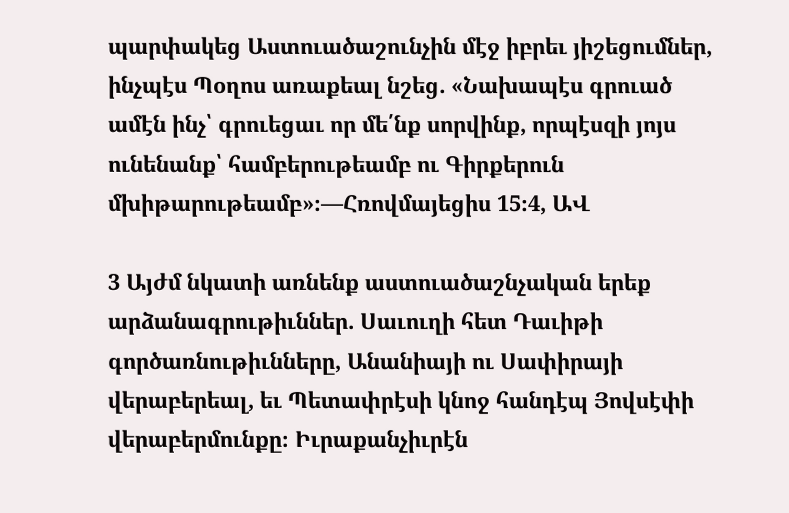պարփակեց Աստուածաշունչին մէջ իբրեւ յիշեցումներ, ինչպէս Պօղոս առաքեալ նշեց. «Նախապէս գրուած ամէն ինչ՝ գրուեցաւ որ մե՛նք սորվինք, որպէսզի յոյս ունենանք՝ համբերութեամբ ու Գիրքերուն մխիթարութեամբ»։—Հռովմայեցիս 15։4, ԱՎ

3 Այժմ նկատի առնենք աստուածաշնչական երեք արձանագրութիւններ. Սաւուղի հետ Դաւիթի գործառնութիւնները, Անանիայի ու Սափիրայի վերաբերեալ, եւ Պետափրէսի կնոջ հանդէպ Յովսէփի վերաբերմունքը։ Իւրաքանչիւրէն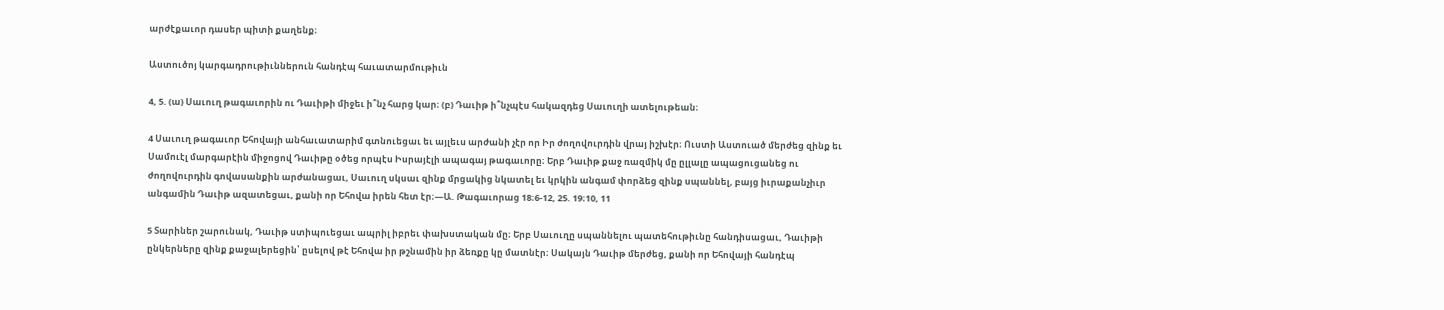արժէքաւոր դասեր պիտի քաղենք։

Աստուծոյ կարգադրութիւններուն հանդէպ հաւատարմութիւն

4, 5. (ա) Սաւուղ թագաւորին ու Դաւիթի միջեւ ի՞նչ հարց կար։ (բ) Դաւիթ ի՞նչպէս հակազդեց Սաւուղի ատելութեան։

4 Սաւուղ թագաւոր Եհովայի անհաւատարիմ գտնուեցաւ եւ այլեւս արժանի չէր որ Իր ժողովուրդին վրայ իշխէր։ Ուստի Աստուած մերժեց զինք եւ Սամուէլ մարգարէին միջոցով Դաւիթը օծեց որպէս Իսրայէլի ապագայ թագաւորը։ Երբ Դաւիթ քաջ ռազմիկ մը ըլլալը ապացուցանեց ու ժողովուրդին գովասանքին արժանացաւ, Սաւուղ սկսաւ զինք մրցակից նկատել եւ կրկին անգամ փորձեց զինք սպաննել, բայց իւրաքանչիւր անգամին Դաւիթ ազատեցաւ, քանի որ Եհովա իրեն հետ էր։—Ա. Թագաւորաց 18։6-12, 25. 19։10, 11

5 Տարիներ շարունակ, Դաւիթ ստիպուեցաւ ապրիլ իբրեւ փախստական մը։ Երբ Սաւուղը սպաննելու պատեհութիւնը հանդիսացաւ, Դաւիթի ընկերները զինք քաջալերեցին՝ ըսելով թէ Եհովա իր թշնամին իր ձեռքը կը մատնէր։ Սակայն Դաւիթ մերժեց, քանի որ Եհովայի հանդէպ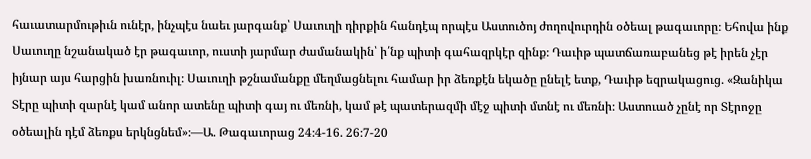հաւատարմութիւն ունէր, ինչպէս նաեւ յարգանք՝ Սաւուղի դիրքին հանդէպ որպէս Աստուծոյ ժողովուրդին օծեալ թագաւորը։ Եհովա ինք Սաւուղը նշանակած էր թագաւոր, ուստի յարմար ժամանակին՝ ի՛նք պիտի գահազրկէր զինք։ Դաւիթ պատճառաբանեց թէ իրեն չէր իյնար այս հարցին խառնուիլ։ Սաւուղի թշնամանքը մեղմացնելու համար իր ձեռքէն եկածը ընելէ ետք, Դաւիթ եզրակացուց. «Զանիկա Տէրը պիտի զարնէ կամ անոր ատենը պիտի գայ ու մեռնի, կամ թէ պատերազմի մէջ պիտի մտնէ ու մեռնի։ Աստուած չընէ որ Տէրոջը օծեալին դէմ ձեռքս երկնցնեմ»։—Ա. Թագաւորաց 24։4-16. 26։7-20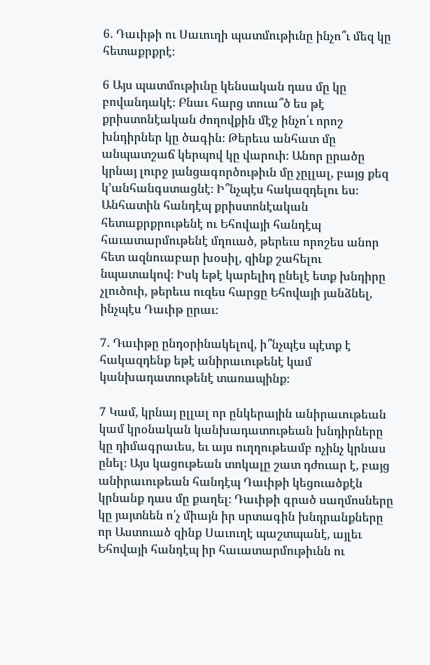6. Դաւիթի ու Սաւուղի պատմութիւնը ինչո՞ւ մեզ կը հետաքրքրէ։

6 Այս պատմութիւնը կենսական դաս մը կը բովանդակէ։ Բնաւ հարց տուա՞ծ ես թէ քրիստոնէական ժողովքին մէջ ինչո՛ւ որոշ խնդիրներ կը ծագին։ Թերեւս անհատ մը անպատշաճ կերպով կը վարուի։ Անոր ըրածը կրնայ լուրջ յանցագործութիւն մը չըլլալ, բայց քեզ կ’անհանգստացնէ։ Ի՞նչպէս հակազդելու ես։ Անհատին հանդէպ քրիստոնէական հետաքրքրութենէ ու Եհովայի հանդէպ հաւատարմութենէ մղուած, թերեւս որոշես անոր հետ ազնուաբար խօսիլ, զինք շահելու նպատակով։ Իսկ եթէ կարելիդ ընելէ ետք խնդիրը չլուծուի, թերեւս ուզես հարցը Եհովայի յանձնել, ինչպէս Դաւիթ ըրաւ։

7. Դաւիթը ընդօրինակելով, ի՞նչպէս պէտք է հակազդենք եթէ անիրաւութենէ կամ կանխադատութենէ տառապինք։

7 Կամ, կրնայ ըլլալ որ ընկերային անիրաւութեան կամ կրօնական կանխադատութեան խնդիրները կը դիմագրաւես, եւ այս ուղղութեամբ ոչինչ կրնաս ընել։ Այս կացութեան տոկալը շատ դժուար է, բայց անիրաւութեան հանդէպ Դաւիթի կեցուածքէն կրնանք դաս մը քաղել։ Դաւիթի գրած սաղմոսները կը յայտնեն ո՛չ միայն իր սրտագին խնդրանքները որ Աստուած զինք Սաւուղէ պաշտպանէ, այլեւ Եհովայի հանդէպ իր հաւատարմութիւնն ու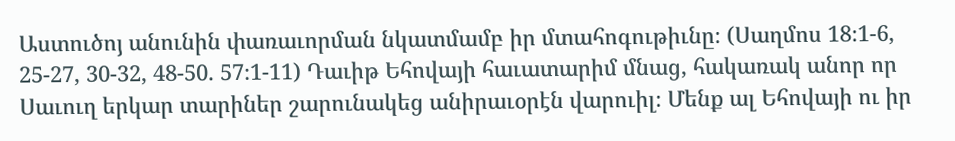Աստուծոյ անունին փառաւորման նկատմամբ իր մտահոգութիւնը։ (Սաղմոս 18։1-6, 25-27, 30-32, 48-50. 57։1-11) Դաւիթ Եհովայի հաւատարիմ մնաց, հակառակ անոր որ Սաւուղ երկար տարիներ շարունակեց անիրաւօրէն վարուիլ։ Մենք ալ Եհովայի ու իր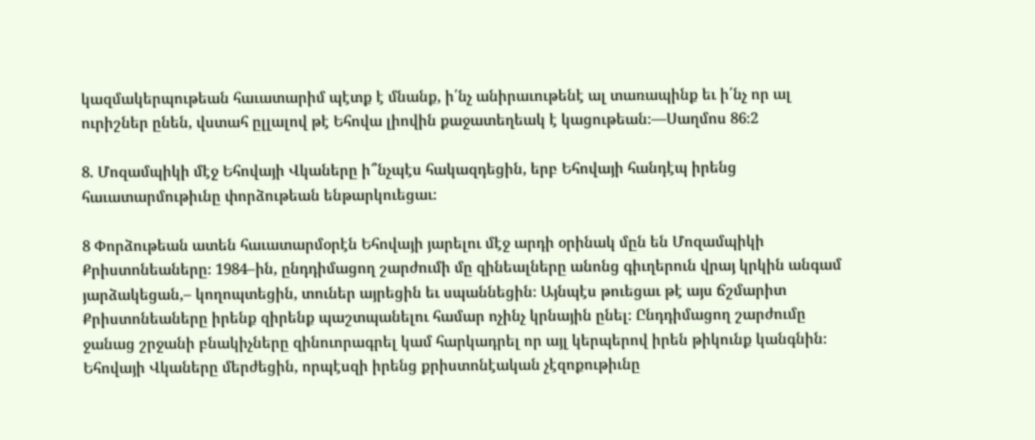կազմակերպութեան հաւատարիմ պէտք է մնանք, ի՛նչ անիրաւութենէ ալ տառապինք եւ ի՛նչ որ ալ ուրիշներ ընեն, վստահ ըլլալով թէ Եհովա լիովին քաջատեղեակ է կացութեան։—Սաղմոս 86։2

8. Մոզամպիկի մէջ Եհովայի Վկաները ի՞նչպէս հակազդեցին, երբ Եհովայի հանդէպ իրենց հաւատարմութիւնը փորձութեան ենթարկուեցաւ։

8 Փորձութեան ատեն հաւատարմօրէն Եհովայի յարելու մէջ արդի օրինակ մըն են Մոզամպիկի Քրիստոնեաները։ 1984–ին, ընդդիմացող շարժումի մը զինեալները անոնց գիւղերուն վրայ կրկին անգամ յարձակեցան,– կողոպտեցին, տուներ այրեցին եւ սպաննեցին։ Այնպէս թուեցաւ թէ այս ճշմարիտ Քրիստոնեաները իրենք զիրենք պաշտպանելու համար ոչինչ կրնային ընել։ Ընդդիմացող շարժումը ջանաց շրջանի բնակիչները զինուորագրել կամ հարկադրել որ այլ կերպերով իրեն թիկունք կանգնին։ Եհովայի Վկաները մերժեցին, որպէսզի իրենց քրիստոնէական չէզոքութիւնը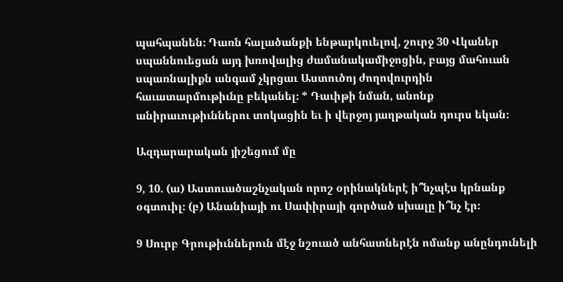պահպանեն։ Դառն հալածանքի ենթարկուելով, շուրջ 30 Վկաներ սպաննուեցան այդ խռովալից ժամանակամիջոցին, բայց մահուան սպառնալիքն անգամ չկրցաւ Աստուծոյ ժողովուրդին հաւատարմութիւնը բեկանել։ * Դաւիթի նման, անոնք անիրաւութիւններու տոկացին եւ ի վերջոյ յաղթական դուրս եկան։

Ազդարարական յիշեցում մը

9, 10. (ա) Աստուածաշնչական որոշ օրինակներէ ի՞նչպէս կրնանք օգտուիլ։ (բ) Անանիայի ու Սափիրայի գործած սխալը ի՞նչ էր։

9 Սուրբ Գրութիւններուն մէջ նշուած անհատներէն ոմանք անընդունելի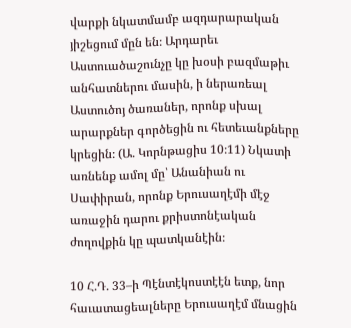վարքի նկատմամբ ազդարարական յիշեցում մըն են։ Արդարեւ Աստուածաշունչը կը խօսի բազմաթիւ անհատներու մասին, ի ներառեալ Աստուծոյ ծառաներ, որոնք սխալ արարքներ գործեցին ու հետեւանքները կրեցին։ (Ա. Կորնթացիս 10։11) Նկատի առնենք ամոլ մը՝ Անանիան ու Սափիրան, որոնք Երուսաղէմի մէջ առաջին դարու քրիստոնէական ժողովքին կը պատկանէին։

10 Հ.Դ. 33–ի Պէնտէկոստէէն ետք, նոր հաւատացեալները Երուսաղէմ մնացին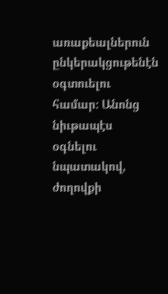առաքեալներուն ընկերակցութենէն օգտուելու համար։ Անոնց նիւթապէս օգնելու նպատակով, ժողովքի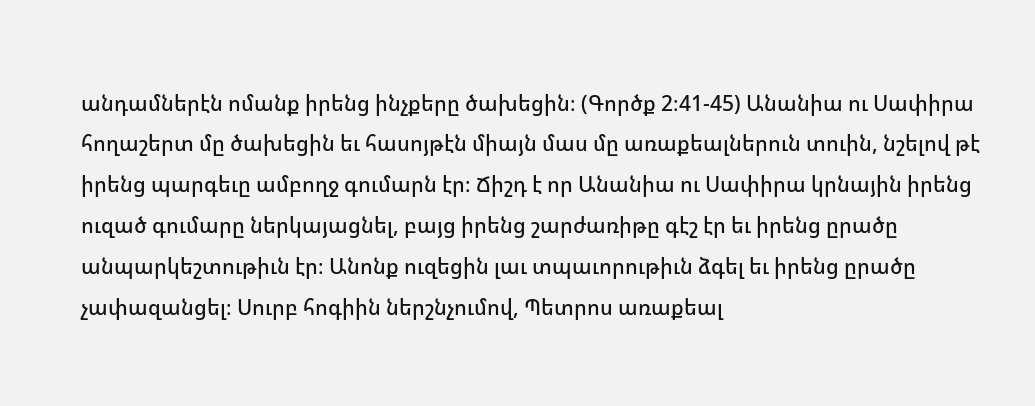անդամներէն ոմանք իրենց ինչքերը ծախեցին։ (Գործք 2։41-45) Անանիա ու Սափիրա հողաշերտ մը ծախեցին եւ հասոյթէն միայն մաս մը առաքեալներուն տուին, նշելով թէ իրենց պարգեւը ամբողջ գումարն էր։ Ճիշդ է որ Անանիա ու Սափիրա կրնային իրենց ուզած գումարը ներկայացնել, բայց իրենց շարժառիթը գէշ էր եւ իրենց ըրածը անպարկեշտութիւն էր։ Անոնք ուզեցին լաւ տպաւորութիւն ձգել եւ իրենց ըրածը չափազանցել։ Սուրբ հոգիին ներշնչումով, Պետրոս առաքեալ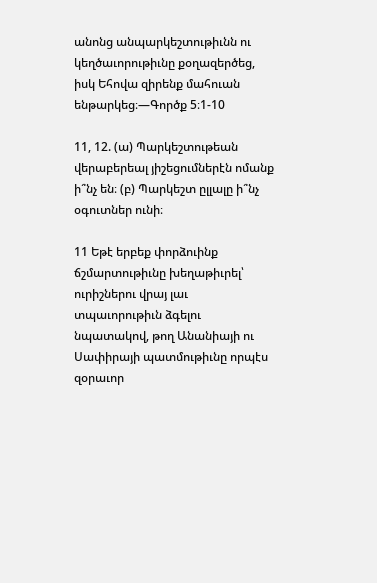անոնց անպարկեշտութիւնն ու կեղծաւորութիւնը քօղազերծեց, իսկ Եհովա զիրենք մահուան ենթարկեց։—Գործք 5։1-10

11, 12. (ա) Պարկեշտութեան վերաբերեալ յիշեցումներէն ոմանք ի՞նչ են։ (բ) Պարկեշտ ըլլալը ի՞նչ օգուտներ ունի։

11 Եթէ երբեք փորձուինք ճշմարտութիւնը խեղաթիւրել՝ ուրիշներու վրայ լաւ տպաւորութիւն ձգելու նպատակով, թող Անանիայի ու Սափիրայի պատմութիւնը որպէս զօրաւոր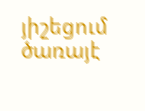յիշեցում ծառայէ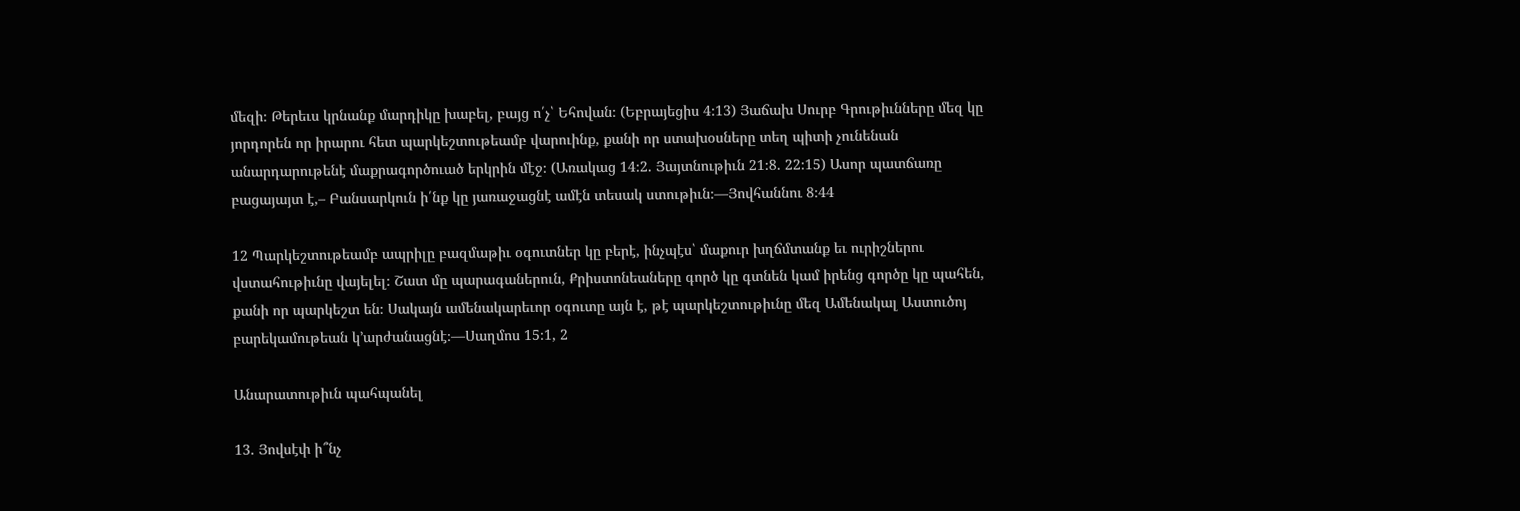մեզի։ Թերեւս կրնանք մարդիկը խաբել, բայց ո՛չ՝ Եհովան։ (Եբրայեցիս 4։13) Յաճախ Սուրբ Գրութիւնները մեզ կը յորդորեն որ իրարու հետ պարկեշտութեամբ վարուինք, քանի որ ստախօսները տեղ պիտի չունենան անարդարութենէ մաքրագործուած երկրին մէջ։ (Առակաց 14։2. Յայտնութիւն 21։8. 22։15) Ասոր պատճառը բացայայտ է,– Բանսարկուն ի՛նք կը յառաջացնէ ամէն տեսակ ստութիւն։—Յովհաննու 8։44

12 Պարկեշտութեամբ ապրիլը բազմաթիւ օգուտներ կը բերէ, ինչպէս՝ մաքուր խղճմտանք եւ ուրիշներու վստահութիւնը վայելել։ Շատ մը պարագաներուն, Քրիստոնեաները գործ կը գտնեն կամ իրենց գործը կը պահեն, քանի որ պարկեշտ են։ Սակայն ամենակարեւոր օգուտը այն է, թէ պարկեշտութիւնը մեզ Ամենակալ Աստուծոյ բարեկամութեան կ’արժանացնէ։—Սաղմոս 15։1, 2

Անարատութիւն պահպանել

13. Յովսէփ ի՞նչ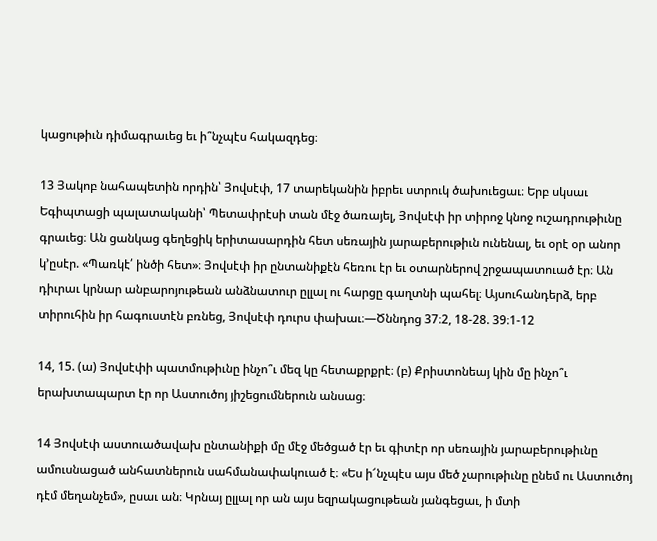կացութիւն դիմագրաւեց եւ ի՞նչպէս հակազդեց։

13 Յակոբ նահապետին որդին՝ Յովսէփ, 17 տարեկանին իբրեւ ստրուկ ծախուեցաւ։ Երբ սկսաւ Եգիպտացի պալատականի՝ Պետափրէսի տան մէջ ծառայել, Յովսէփ իր տիրոջ կնոջ ուշադրութիւնը գրաւեց։ Ան ցանկաց գեղեցիկ երիտասարդին հետ սեռային յարաբերութիւն ունենալ, եւ օրէ օր անոր կ’ըսէր. «Պառկէ՛ ինծի հետ»։ Յովսէփ իր ընտանիքէն հեռու էր եւ օտարներով շրջապատուած էր։ Ան դիւրաւ կրնար անբարոյութեան անձնատուր ըլլալ ու հարցը գաղտնի պահել։ Այսուհանդերձ, երբ տիրուհին իր հագուստէն բռնեց, Յովսէփ դուրս փախաւ։—Ծննդոց 37։2, 18-28. 39։1-12

14, 15. (ա) Յովսէփի պատմութիւնը ինչո՞ւ մեզ կը հետաքրքրէ։ (բ) Քրիստոնեայ կին մը ինչո՞ւ երախտապարտ էր որ Աստուծոյ յիշեցումներուն անսաց։

14 Յովսէփ աստուածավախ ընտանիքի մը մէջ մեծցած էր եւ գիտէր որ սեռային յարաբերութիւնը ամուսնացած անհատներուն սահմանափակուած է։ «Ես ի՜նչպէս այս մեծ չարութիւնը ընեմ ու Աստուծոյ դէմ մեղանչեմ», ըսաւ ան։ Կրնայ ըլլալ որ ան այս եզրակացութեան յանգեցաւ, ի մտի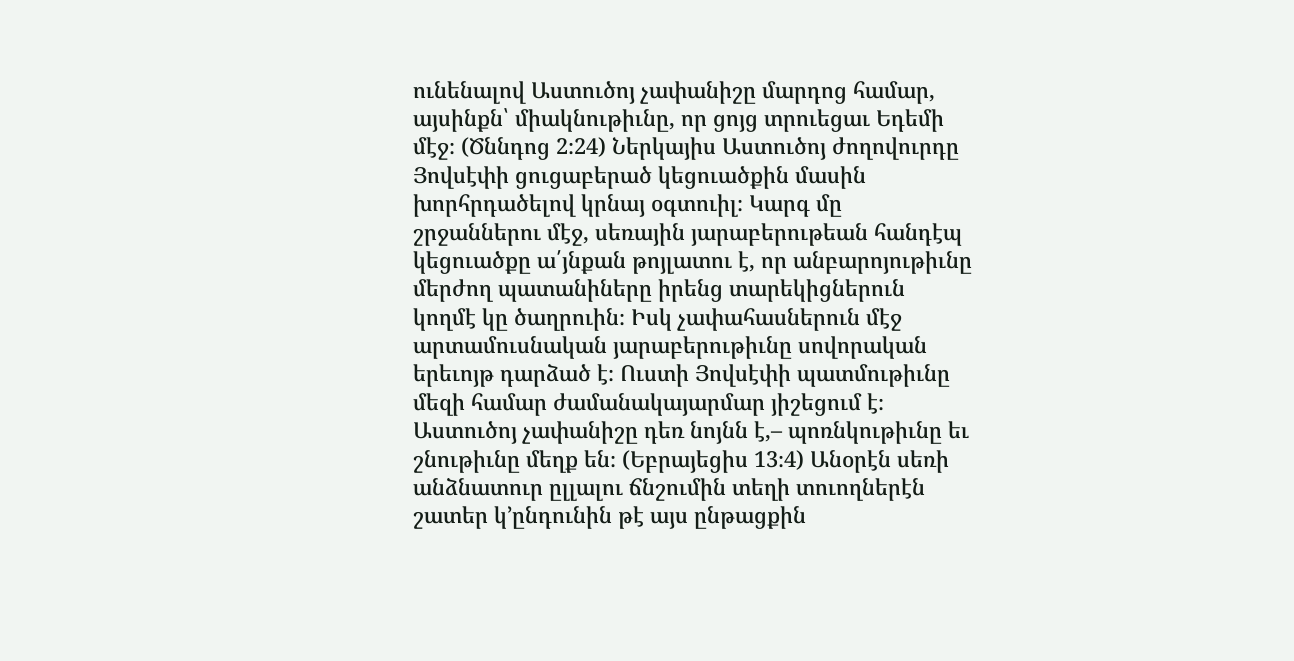ունենալով Աստուծոյ չափանիշը մարդոց համար, այսինքն՝ միակնութիւնը, որ ցոյց տրուեցաւ Եդեմի մէջ։ (Ծննդոց 2։24) Ներկայիս Աստուծոյ ժողովուրդը Յովսէփի ցուցաբերած կեցուածքին մասին խորհրդածելով կրնայ օգտուիլ։ Կարգ մը շրջաններու մէջ, սեռային յարաբերութեան հանդէպ կեցուածքը ա՛յնքան թոյլատու է, որ անբարոյութիւնը մերժող պատանիները իրենց տարեկիցներուն կողմէ կը ծաղրուին։ Իսկ չափահասներուն մէջ արտամուսնական յարաբերութիւնը սովորական երեւոյթ դարձած է։ Ուստի Յովսէփի պատմութիւնը մեզի համար ժամանակայարմար յիշեցում է։ Աստուծոյ չափանիշը դեռ նոյնն է,– պոռնկութիւնը եւ շնութիւնը մեղք են։ (Եբրայեցիս 13։4) Անօրէն սեռի անձնատուր ըլլալու ճնշումին տեղի տուողներէն շատեր կ’ընդունին թէ այս ընթացքին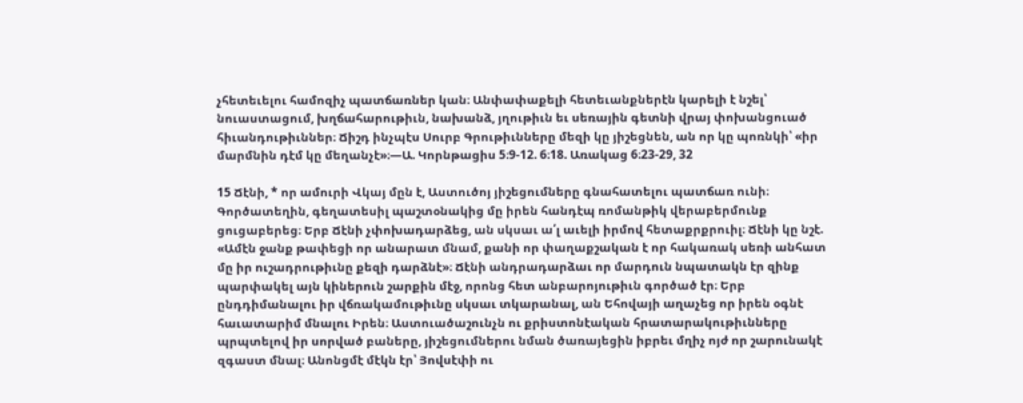չհետեւելու համոզիչ պատճառներ կան։ Անփափաքելի հետեւանքներէն կարելի է նշել՝ նուաստացում, խղճահարութիւն, նախանձ, յղութիւն եւ սեռային գետնի վրայ փոխանցուած հիւանդութիւններ։ Ճիշդ ինչպէս Սուրբ Գրութիւնները մեզի կը յիշեցնեն, ան որ կը պոռնկի՝ «իր մարմնին դէմ կը մեղանչէ»։—Ա. Կորնթացիս 5։9-12. 6։18. Առակաց 6։23-29, 32

15 Ճէնի, * որ ամուրի Վկայ մըն է, Աստուծոյ յիշեցումները գնահատելու պատճառ ունի։ Գործատեղին, գեղատեսիլ պաշտօնակից մը իրեն հանդէպ ռոմանթիկ վերաբերմունք ցուցաբերեց։ Երբ Ճէնի չփոխադարձեց, ան սկսաւ ա՛լ աւելի իրմով հետաքրքրուիլ։ Ճէնի կը նշէ. «Ամէն ջանք թափեցի որ անարատ մնամ, քանի որ փաղաքշական է որ հակառակ սեռի անհատ մը իր ուշադրութիւնը քեզի դարձնէ»։ Ճէնի անդրադարձաւ որ մարդուն նպատակն էր զինք պարփակել այն կիներուն շարքին մէջ, որոնց հետ անբարոյութիւն գործած էր։ Երբ ընդդիմանալու իր վճռակամութիւնը սկսաւ տկարանալ, ան Եհովայի աղաչեց որ իրեն օգնէ հաւատարիմ մնալու Իրեն։ Աստուածաշունչն ու քրիստոնէական հրատարակութիւնները պրպտելով իր սորված բաները, յիշեցումներու նման ծառայեցին իբրեւ մղիչ ոյժ որ շարունակէ զգաստ մնալ։ Անոնցմէ մէկն էր՝ Յովսէփի ու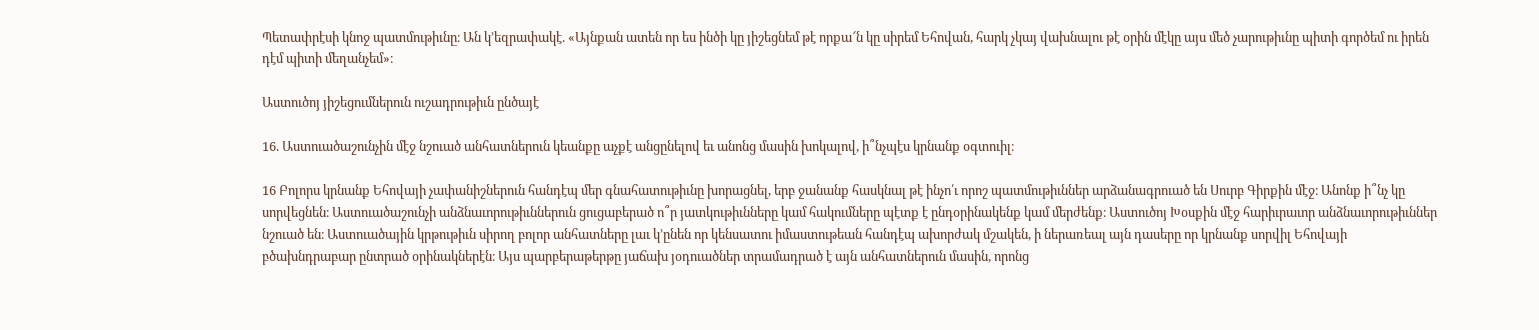Պետափրէսի կնոջ պատմութիւնը։ Ան կ’եզրափակէ. «Այնքան ատեն որ ես ինծի կը յիշեցնեմ թէ որքա՜ն կը սիրեմ Եհովան, հարկ չկայ վախնալու թէ օրին մէկը այս մեծ չարութիւնը պիտի գործեմ ու իրեն դէմ պիտի մեղանչեմ»։

Աստուծոյ յիշեցումներուն ուշադրութիւն ընծայէ

16. Աստուածաշունչին մէջ նշուած անհատներուն կեանքը աչքէ անցընելով եւ անոնց մասին խոկալով, ի՞նչպէս կրնանք օգտուիլ։

16 Բոլորս կրնանք Եհովայի չափանիշներուն հանդէպ մեր գնահատութիւնը խորացնել, երբ ջանանք հասկնալ թէ ինչո՛ւ որոշ պատմութիւններ արձանագրուած են Սուրբ Գիրքին մէջ։ Անոնք ի՞նչ կը սորվեցնեն։ Աստուածաշունչի անձնաւորութիւններուն ցուցաբերած ո՞ր յատկութիւնները կամ հակումները պէտք է ընդօրինակենք կամ մերժենք։ Աստուծոյ Խօսքին մէջ հարիւրաւոր անձնաւորութիւններ նշուած են։ Աստուածային կրթութիւն սիրող բոլոր անհատները լաւ կ’ընեն որ կենսատու իմաստութեան հանդէպ ախորժակ մշակեն, ի ներառեալ այն դասերը որ կրնանք սորվիլ Եհովայի բծախնդրաբար ընտրած օրինակներէն։ Այս պարբերաթերթը յաճախ յօդուածներ տրամադրած է այն անհատներուն մասին, որոնց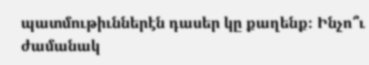պատմութիւններէն դասեր կը քաղենք։ Ինչո՞ւ ժամանակ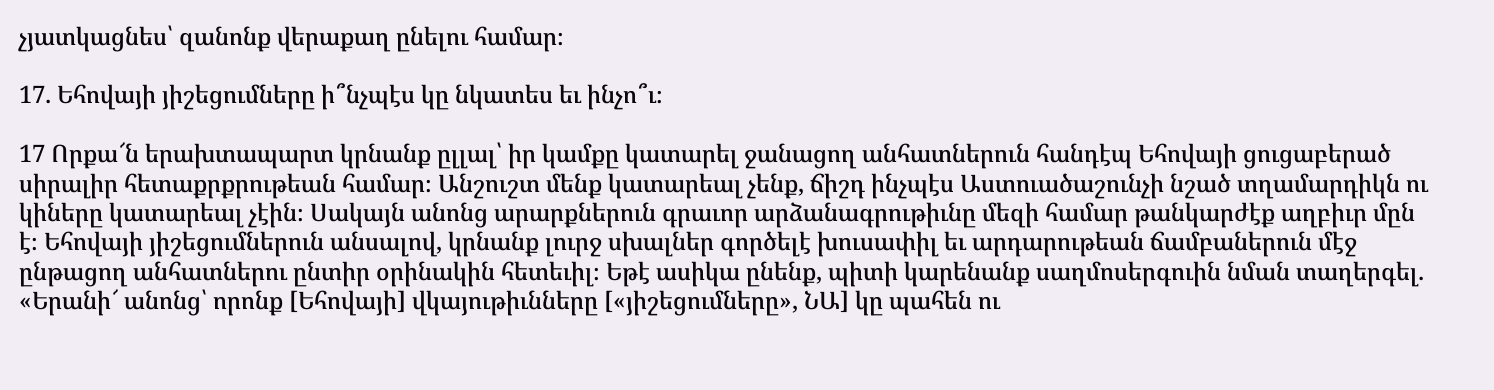չյատկացնես՝ զանոնք վերաքաղ ընելու համար։

17. Եհովայի յիշեցումները ի՞նչպէս կը նկատես եւ ինչո՞ւ։

17 Որքա՜ն երախտապարտ կրնանք ըլլալ՝ իր կամքը կատարել ջանացող անհատներուն հանդէպ Եհովայի ցուցաբերած սիրալիր հետաքրքրութեան համար։ Անշուշտ մենք կատարեալ չենք, ճիշդ ինչպէս Աստուածաշունչի նշած տղամարդիկն ու կիները կատարեալ չէին։ Սակայն անոնց արարքներուն գրաւոր արձանագրութիւնը մեզի համար թանկարժէք աղբիւր մըն է։ Եհովայի յիշեցումներուն անսալով, կրնանք լուրջ սխալներ գործելէ խուսափիլ եւ արդարութեան ճամբաներուն մէջ ընթացող անհատներու ընտիր օրինակին հետեւիլ։ Եթէ ասիկա ընենք, պիտի կարենանք սաղմոսերգուին նման տաղերգել. «Երանի՜ անոնց՝ որոնք [Եհովայի] վկայութիւնները [«յիշեցումները», ՆԱ] կը պահեն ու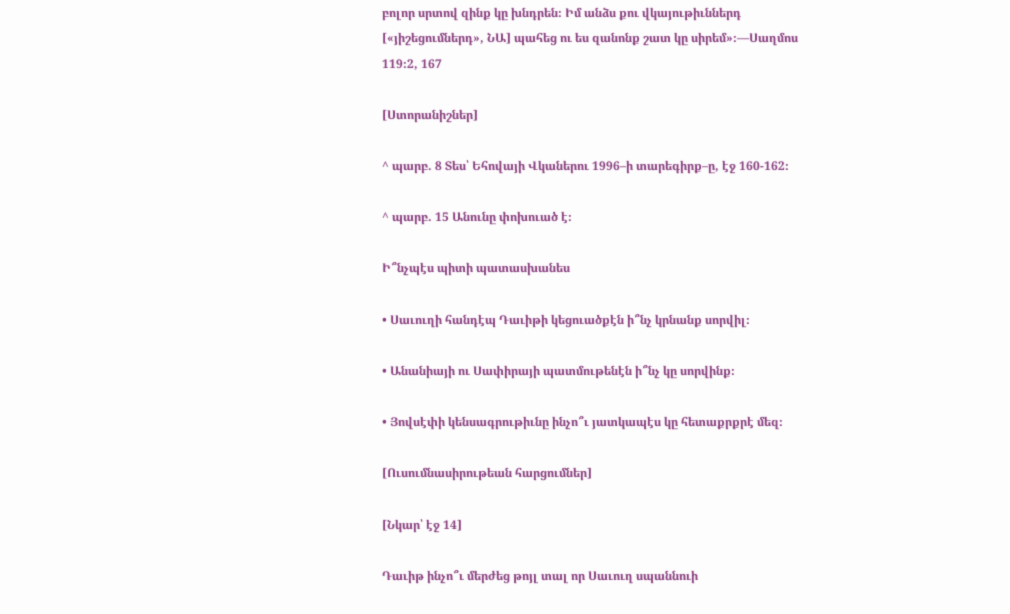բոլոր սրտով զինք կը խնդրեն։ Իմ անձս քու վկայութիւններդ [«յիշեցումներդ», ՆԱ] պահեց ու ես զանոնք շատ կը սիրեմ»։—Սաղմոս 119։2, 167

[Ստորանիշներ]

^ պարբ. 8 Տես՝ Եհովայի Վկաներու 1996–ի տարեգիրք–ը, էջ 160-162։

^ պարբ. 15 Անունը փոխուած է։

Ի՞նչպէս պիտի պատասխանես

• Սաւուղի հանդէպ Դաւիթի կեցուածքէն ի՞նչ կրնանք սորվիլ։

• Անանիայի ու Սափիրայի պատմութենէն ի՞նչ կը սորվինք։

• Յովսէփի կենսագրութիւնը ինչո՞ւ յատկապէս կը հետաքրքրէ մեզ։

[Ուսումնասիրութեան հարցումներ]

[Նկար՝ էջ 14]

Դաւիթ ինչո՞ւ մերժեց թոյլ տալ որ Սաւուղ սպաննուի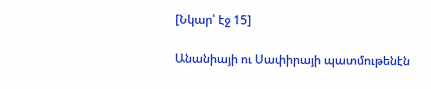[Նկար՝ էջ 15]

Անանիայի ու Սափիրայի պատմութենէն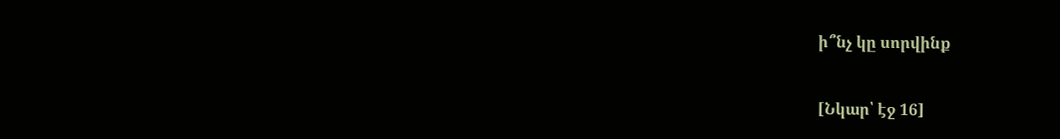ի՞նչ կը սորվինք

[Նկար՝ էջ 16]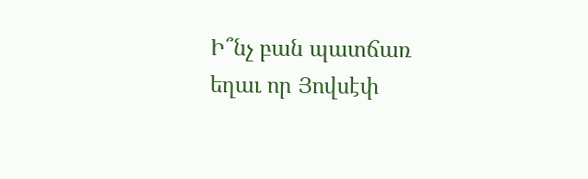Ի՞նչ բան պատճառ եղաւ որ Յովսէփ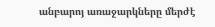անբարոյ առաջարկները մերժէ